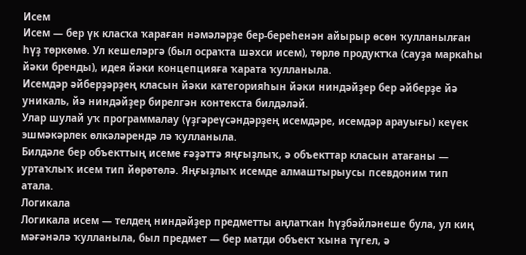Исем
Исем — бер үк класҡа ҡараған нәмәләрҙе бер-береһенән айырыр өсөн ҡулланылған һүҙ төркөмө. Ул кешеләргә (был осраҡта шәхси исем), төрлө продуктҡа (сауҙа маркаһы йәки бренды), идея йәки концепцияға ҡарата ҡулланыла.
Исемдәр әйберҙәрҙең класын йәки категорияһын йәки ниндәйҙер бер әйберҙе йә уникаль, йә ниндәйҙер бирелгән контекста билдәләй.
Улар шулай уҡ программалау (үҙгәреүсәндәрҙең исемдәре, исемдәр арауығы) кеүек эшмәкәрлек өлкәләрендә лә ҡулланыла.
Билдәле бер объекттың исеме ғәҙәттә яңғыҙлыҡ, ә объекттар класын атағаны — уртаҡлыҡ исем тип йөрөтөлә. Яңғыҙлыҡ исемде алмаштырыусы псевдоним тип атала.
Логикала
Логикала исем — телдең ниндәйҙер предметты аңлатҡан һүҙбәйләнеше була, ул киң мәғәнәлә ҡулланыла, был предмет — бер матди объект ҡына түгел, ә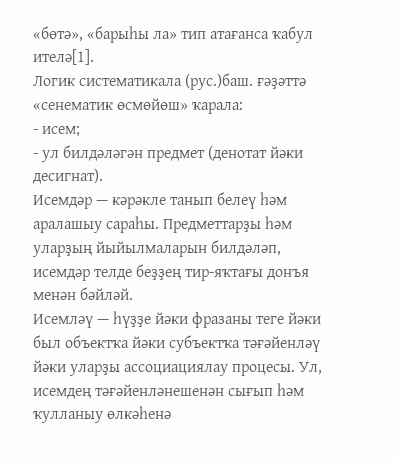«бөтә», «барыһы ла» тип атағанса ҡабул ителә[1].
Логик систематикала (рус.)баш. ғәҙәттә «сенематик өсмөйөш» ҡарала:
- исем;
- ул билдәләгән предмет (денотат йәки десигнат).
Исемдәр — кәрәкле танып белеү һәм аралашыу сараһы. Предметтарҙы һәм уларҙың йыйылмаларын билдәләп, исемдәр телде беҙҙең тир-яҡтағы донъя менән бәйләй.
Исемләү — һүҙҙе йәки фразаны теге йәки был объектҡа йәки субъектҡа тәғәйенләү йәки уларҙы ассоциациялау процесы. Ул, исемдең тәғәйенләнешенән сығып һәм ҡулланыу өлкәһенә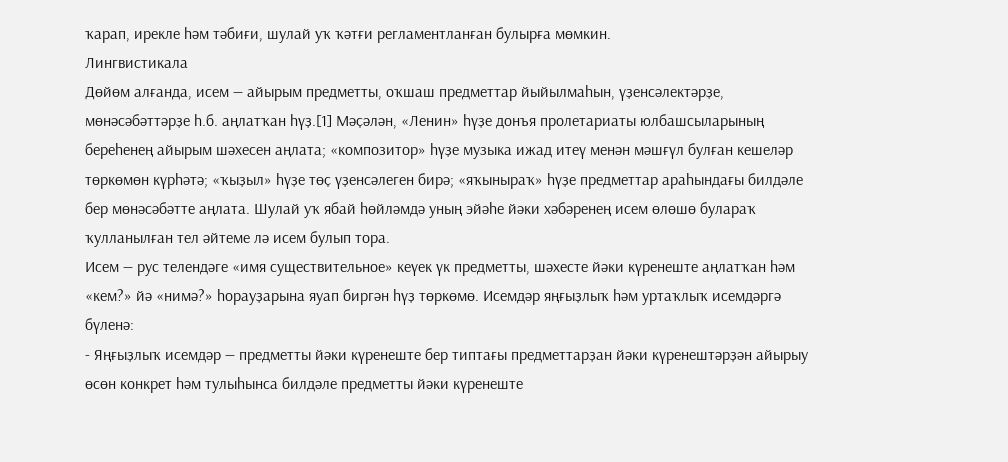ҡарап, ирекле һәм тәбиғи, шулай уҡ ҡәтғи регламентланған булырға мөмкин.
Лингвистикала
Дөйөм алғанда, исем — айырым предметты, оҡшаш предметтар йыйылмаһын, үҙенсәлектәрҙе, мөнәсәбәттәрҙе һ.б. аңлатҡан һүҙ.[1] Мәҫәлән, «Ленин» һүҙе донъя пролетариаты юлбашсыларының береһенең айырым шәхесен аңлата; «композитор» һүҙе музыка ижад итеү менән мәшғүл булған кешеләр төркөмөн күрһәтә; «ҡыҙыл» һүҙе төҫ үҙенсәлеген бирә; «яҡыныраҡ» һүҙе предметтар араһындағы билдәле бер мөнәсәбәтте аңлата. Шулай уҡ ябай һөйләмдә уның эйәһе йәки хәбәренең исем өлөшө булараҡ ҡулланылған тел әйтеме лә исем булып тора.
Исем — рус телендәге «имя существительное» кеүек үк предметты, шәхесте йәки күренеште аңлатҡан һәм «кем?» йә «нимә?» һорауҙарына яуап биргән һүҙ төркөмө. Исемдәр яңғыҙлыҡ һәм уртаҡлыҡ исемдәргә бүленә:
- Яңғыҙлыҡ исемдәр — предметты йәки күренеште бер типтағы предметтарҙан йәки күренештәрҙән айырыу өсөн конкрет һәм тулыһынса билдәле предметты йәки күренеште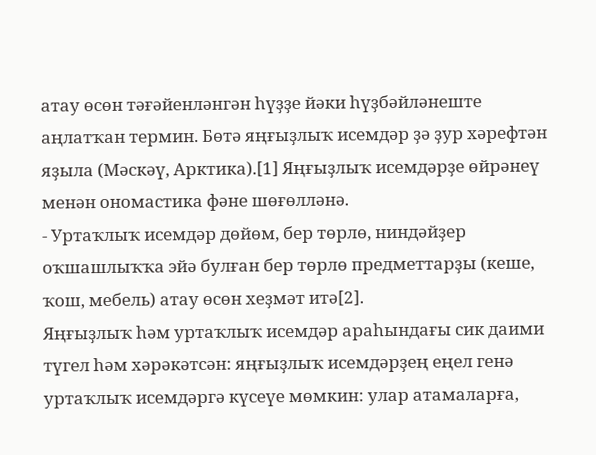атау өсөн тәғәйенләнгән һүҙҙе йәки һүҙбәйләнеште аңлатҡан термин. Бөтә яңғыҙлыҡ исемдәр ҙә ҙур хәрефтән яҙыла (Мәскәү, Арктика).[1] Яңғыҙлыҡ исемдәрҙе өйрәнеү менән ономастика фәне шөғөлләнә.
- Уртаҡлыҡ исемдәр дөйөм, бер төрлө, ниндәйҙер оҡшашлыҡҡа эйә булған бер төрлө предметтарҙы (кеше, ҡош, мебель) атау өсөн хеҙмәт итә[2].
Яңғыҙлыҡ һәм уртаҡлыҡ исемдәр араһындағы сик даими түгел һәм хәрәкәтсән: яңғыҙлыҡ исемдәрҙең еңел генә уртаҡлыҡ исемдәргә күсеүе мөмкин: улар атамаларға,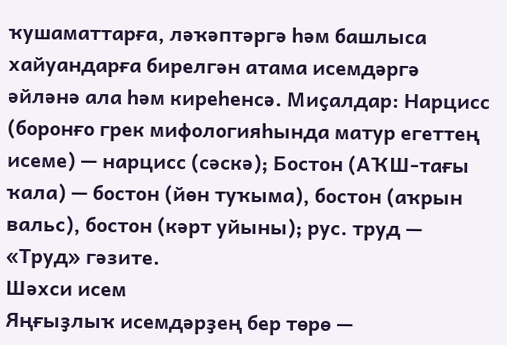ҡушаматтарға, ләҡәптәргә һәм башлыса хайуандарға бирелгән атама исемдәргә әйләнә ала һәм киреһенсә. Миҫалдар: Нарцисс (боронғо грек мифологияһында матур егеттең исеме) — нарцисс (сәскә); Бостон (АҠШ-тағы ҡала) — бостон (йөн туҡыма), бостон (аҡрын вальс), бостон (кәрт уйыны); рус. труд — «Труд» гәзите.
Шәхси исем
Яңғыҙлыҡ исемдәрҙең бер төрө —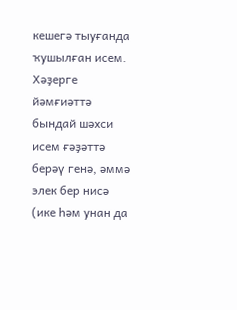кешегә тыуғанда ҡушылған исем. Хәҙерге йәмғиәттә бындай шәхси исем ғәҙәттә берәү генә, әммә элек бер нисә (ике һәм унан да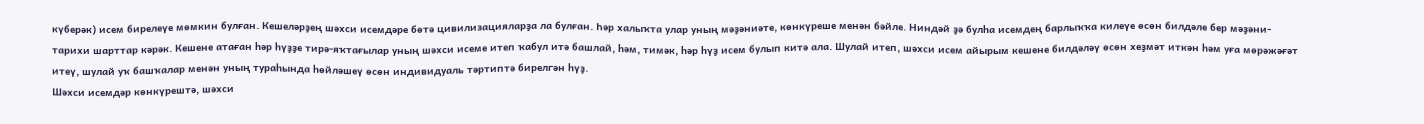күберәк) исем бирелеүе мөмкин булған. Кешеләрҙең шәхси исемдәре бөтә цивилизацияларҙа ла булған. Һәр халыҡта улар уның мәҙәниәте, көнкүреше менән бәйле. Ниндәй ҙә булһа исемдең барлыҡҡа килеүе өсөн билдәле бер мәҙәни-тарихи шарттар кәрәк. Кешене атаған һәр һүҙҙе тирә-яҡтағылар уның шәхси исеме итеп ҡабул итә башлай, һәм, тимәк, һәр һүҙ исем булып китә ала. Шулай итеп, шәхси исем айырым кешене билдәләү өсөн хеҙмәт иткән һәм уға мөрәжәғәт итеү, шулай уҡ башҡалар менән уның тураһында һөйләшеү өсөн индивидуаль тәртиптә бирелгән һүҙ.
Шәхси исемдәр көнкүрештә, шәхси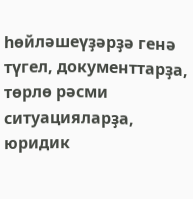һөйләшеүҙәрҙә генә түгел, документтарҙа, төрлө рәсми ситуацияларҙа, юридик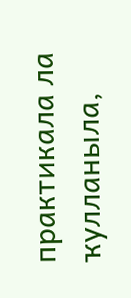практикала ла ҡулланыла,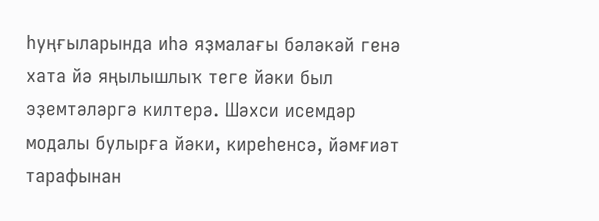һуңғыларында иһә яҙмалағы бәләкәй генә хата йә яңылышлыҡ теге йәки был эҙемтәләргә килтерә. Шәхси исемдәр модалы булырға йәки, киреһенсә, йәмғиәт тарафынан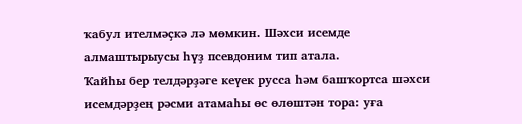ҡабул ителмәҫкә лә мөмкин. Шәхси исемде алмаштырыусы һүҙ псевдоним тип атала.
Ҡайһы бер телдәрҙәге кеүек русса һәм башҡортса шәхси исемдәрҙең рәсми атамаһы өс өлөштән тора: уға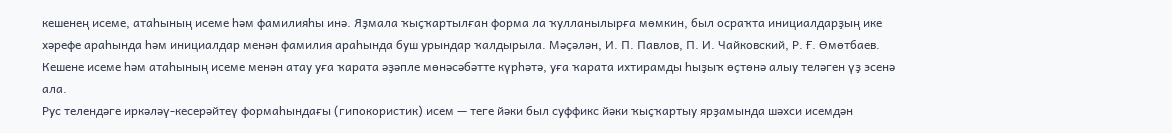кешенең исеме, атаһының исеме һәм фамилияһы инә. Яҙмала ҡыҫҡартылған форма ла ҡулланылырға мөмкин, был осраҡта инициалдарҙың ике хәрефе араһында һәм инициалдар менән фамилия араһында буш урындар ҡалдырыла. Мәҫәлән, И. П. Павлов, П. И. Чайковский, Р. Ғ. Өмөтбаев. Кешене исеме һәм атаһының исеме менән атау уға ҡарата әҙәпле мөнәсәбәтте күрһәтә, уға ҡарата ихтирамды һыҙыҡ өҫтөнә алыу теләген үҙ эсенә ала.
Рус телендәге иркәләү-кесерәйтеү формаһындағы (гипокористик) исем — теге йәки был суффикс йәки ҡыҫҡартыу ярҙамында шәхси исемдән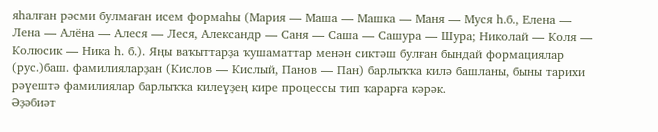яһалған рәсми булмаған исем формаһы (Мария — Маша — Машка — Маня — Муся һ.б., Елена — Лена — Алёна — Алеся — Леся, Александр — Саня — Саша — Сашура — Шура; Николай — Коля — Колюсик — Ника һ. б.). Яңы ваҡыттарҙа ҡушаматтар менән сиктәш булған бындай формациялар (рус.)баш. фамилияларҙан (Кислов — Кислый, Панов — Пан) барлыҡҡа килә башланы, быны тарихи рәүештә фамилиялар барлыҡҡа килеүҙең кире процессы тип ҡарарға кәрәк.
Әҙәбиәт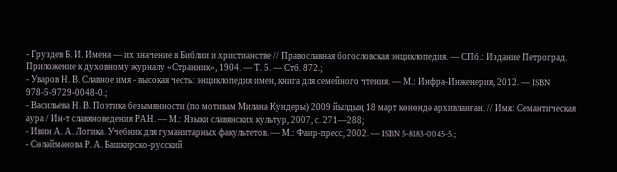- Груздев Б. И. Имена — их значение в Библии и христианстве // Православная богословская энциклопедия. — СПб.: Издание Петроград. Приложение к духовному журналу «Странник», 1904. — Т. 5. — Стб. 872.;
- Уваров Н. В. Славное имя - высокая честь: энциклопедия имен, книга для семейного чтения. — М.: Инфра-Инженерия, 2012. — ISBN 978-5-9729-0048-0.;
- Васильева Н. В. Поэтика безымянности (по мотивам Милана Кундеры) 2009 йылдың 18 март көнөндә архивланған. // Имя: Семантическая аура / Ин-т славяноведения РАН. — М.: Языки славянских культур, 2007, с. 271—288;
- Ивин А. А. Логика. Учебник для гуманитарных факультетов. — М.: Фаир-пресс, 2002. — ISBN 5-8183-0045-5.;
- Сөләймәнова Р. А. Башкирско-русский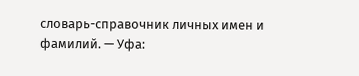словарь-справочник личных имен и фамилий. — Уфа: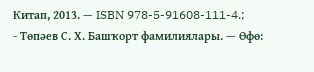Китап, 2013. — ISBN 978-5-91608-111-4.;
- Төпәев С. Х. Башҡорт фамилиялары. — Өфө: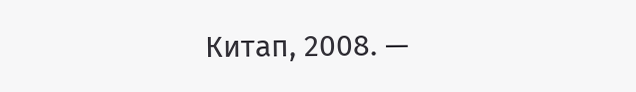Китап, 2008. —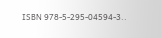ISBN 978-5-295-04594-3..